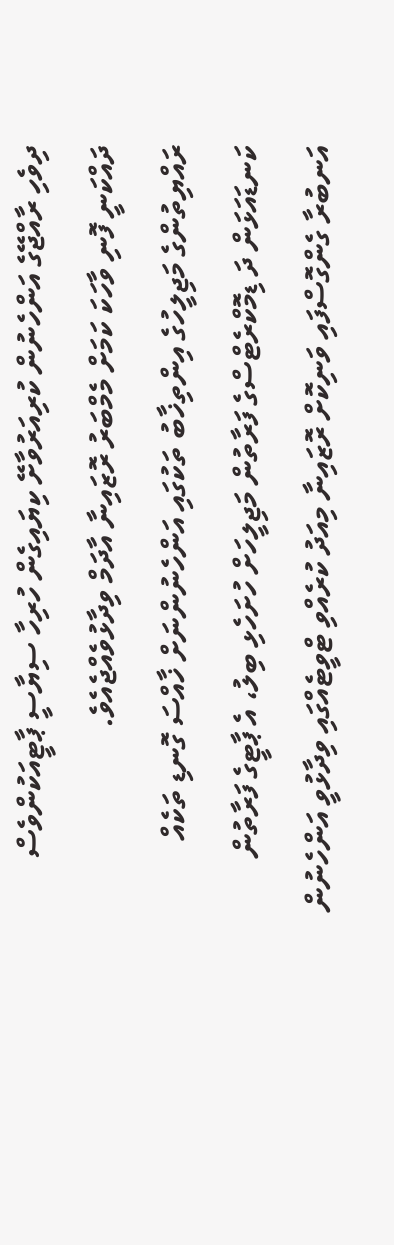ދިވެހި ރާއްޖޭގެ އަންހެނުން ކުރިއަރުވާށޭ ކިޔައިގެން ހުރިހާ ސިޔާސީ ޕާޓީއަކުންވެސް ދައްކަނީ ފޮނި ވާހަކަ ކަމަށް މެމްބަރު ރޮޒައިނާ އާދަމް ވިދާޅުވެއްޖެއެވެ.
ރައްޔިތުންގެ މަޖިލީހުގެ އިންތިޚާބު ތަކުގައި އަންހެނުންނަށް ޚާއްސަ ގޮނޑި ތަކެއް ކަނޑައަޅަން ދަ ޑިމޮކްރެޓްސްގެ ފަރާތުން މަޖިލީހަށް ހުށަހެޅި ބިލު، އެ ޕާޓީގެ ފަރާތުން އަނބުރާ ގެންގޮސްފައި ވަނިކޮށް ރޮޒައިނާ މިއަދު ކުރެއްވި ޓްވީޓެއްގައި ވިދާޅުވީ އަންހެނުން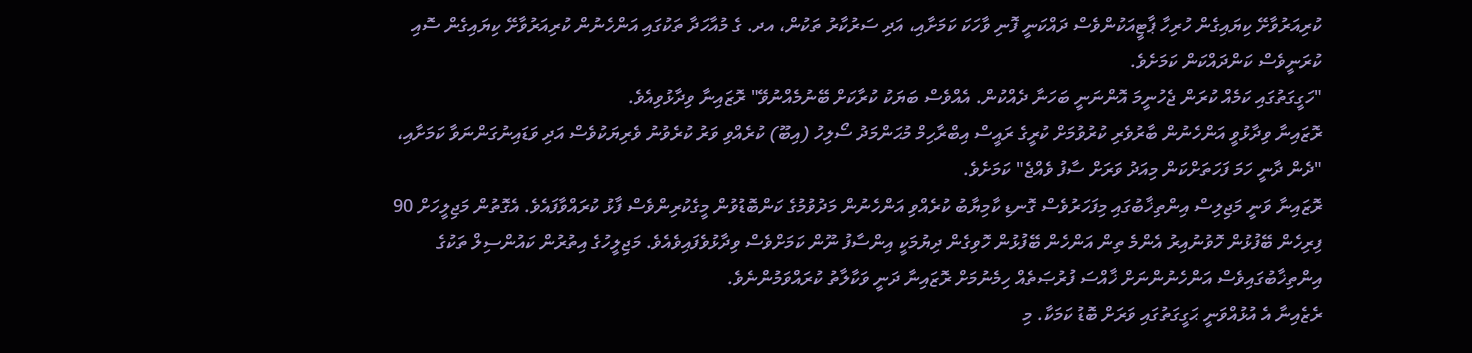ކުރިއަރުވާށޭ ކިޔައިގެން ހުރިހާ ޕާޓީއަކުންވެސް ދައްކަނީ ފޮނި ވާހަކަ ކަމަށާއި، އަދި ސަރުކާރު ތަކުން، އދ. ގެ މުއާހަދާ ތަކުގައި އަންހެނުން ކުރިއަރުވާށޭ ކިޔައިގެން ސޮއި ކުރަނީވެސް ކަންދައްކަން ކަމަށެވެ.
"ހަގީގަތުގައި ކަމެއް ކުރަން ޖެހުނީމަ އޮންނަނީ ބަހަނާ ދެއްކުން. އެއްވެސް ބަޔަކު ކުރާކަށް ބޭނުމެއްނުވޭ" ރޮޒައިނާ ވިދާޅުވިއެވެ.
ރޮޒައިނާ ވިދާޅުވީ އަންހެނުން ބާރުވެރި ކުރުވުމަށް ކުރީގެ ރައީސް އިބްރާހިމް މުޙަންމަދު ސޯލިހު (އިބޫ) ކުރެއްވި ވަރު ކުރެވުނު ވެރިޔަކުވެސް އަދި ވަޑައިނުގަންނަވާ ކަމަށާއި، "ދެން ދާނީ ހަމަ ފަހަތަށްކަން މިއަދު ވަރަށް ސާފު ވެއްޖެ" ކަމަށެވެ.
ރޮޒައިނާ ވަނީ މަޖިލިސް އިންތިޚާބުގައި މިފަހަރުވެސް ގޮނޑި ކާމިޔާބު ކުރެއްވި އަންހެނުން މަދުވުމުގެ ކަންބޮޑުވުން މީގެކުރިންވެސް ފާޅު ކުރައްވާފައެވެ. އެގޮތުން މަޖިލީހަށް 90 ފިރިހެން ބޭފުޅުން ހޮވުނުއިރު އެންމެ ތިން އަންހެން ބޭފުޅުން ހޮވިގެން ދިޔުމަކީ އިންސާފު ނޫން ކަމަށްވެސް ވިދާޅުވެފައިވެއެވެ. މަޖިލީހުގެ އިތުރުން ކައުންސިލް ތަކުގެ އިންތިޚާބުގައިވެސް އަންހެނުންނަށް ޚާއްސަ ފުރުޞަތެއް ހިމެނުމަށް ރޮޒައިނާ ދަނީ ވަކާލާތު ކުރައްވަމުންނެވެ.
ރެޒެއިނާ އެ އުޅުއްވަނީ ޙަގީގަތުގައި ވަރަށް ބޮޑު ކަމަކާ. މި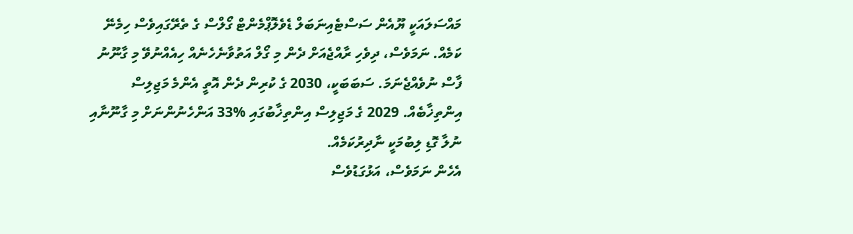މައްސަލައަކީ ޔޫއެން ސަސްޓެއިނަބަލް ޑެވެލޮޕްމެންޓް ގޯލްސް ގެ ތެރޭގައިވެސް ހިމެނޭ ކަމެއް. ނަމަވެސް، ދިވެހި ރާއްޖެއަށް ދެން މި ގޯލް އަތުވާނެހެނެއް ހިއެއްނުވޭ މި ގާނޫނު ފާސް ނުވެއްޖެނަމަ. ސަބަބަކީ، 2030 ގެ ކުރިން ދެން އޮތީ އެންމެ މަޖިލިސް އިންތިޚާބެއް. 2029 ގެ މަޖިލިސް އިންތިޚާބުގައި %33 އަންހެނުންނަށް މި ގާނޫނާއި ނުލާ ގޮޑި ލިބުމަކީ ނާދިރުކަމެއް.
އެހެން ނަމަވެސް، އަޅުގަޑުވެސް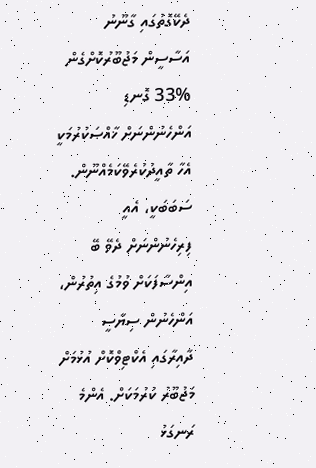ދެކޭގޮތުގައި ގާނޫނު އަސާސީން މަޖުބޫރުކޮށްގެން %33 ގޮނޑި އަންހެނުންނަށް ޚާއްޞަކުރުމަކީ އެހާ ތާއީދުކުރެވޭކަމެއްނޫން. ސަބަބަކީ، އެއީ ފިރިހެނުންނަށް ދެވޭ ބޭ އިންސާފަކަށް ވުމުގެ އިތުރުން، އަންހެނުން ސިޔާސީ ދާއިރާގައި އެކްޓިވްކޮށް އުޅުމަށް މަޖުބޫރު ކުރުމަކަށް. އެންމެ ރަނގަޅު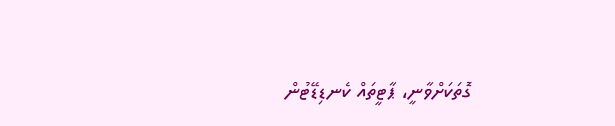ގޮތަކަށްވާނީ، ޕާޓީތައް ކެނޑިޑޭޓުން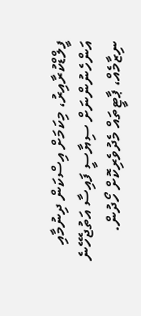ފީލްޑްކުރާއިރު، މިކަމަށް އިސްކަން ދިނުމާއި އަންހެނުންނަށް ސިޔާސީ ފައިސާ އަތުޖެހޭނެ ނިޒާމެއް، ޕާޓީތައް މެދުވެރިކޮށް ހޯދުން.